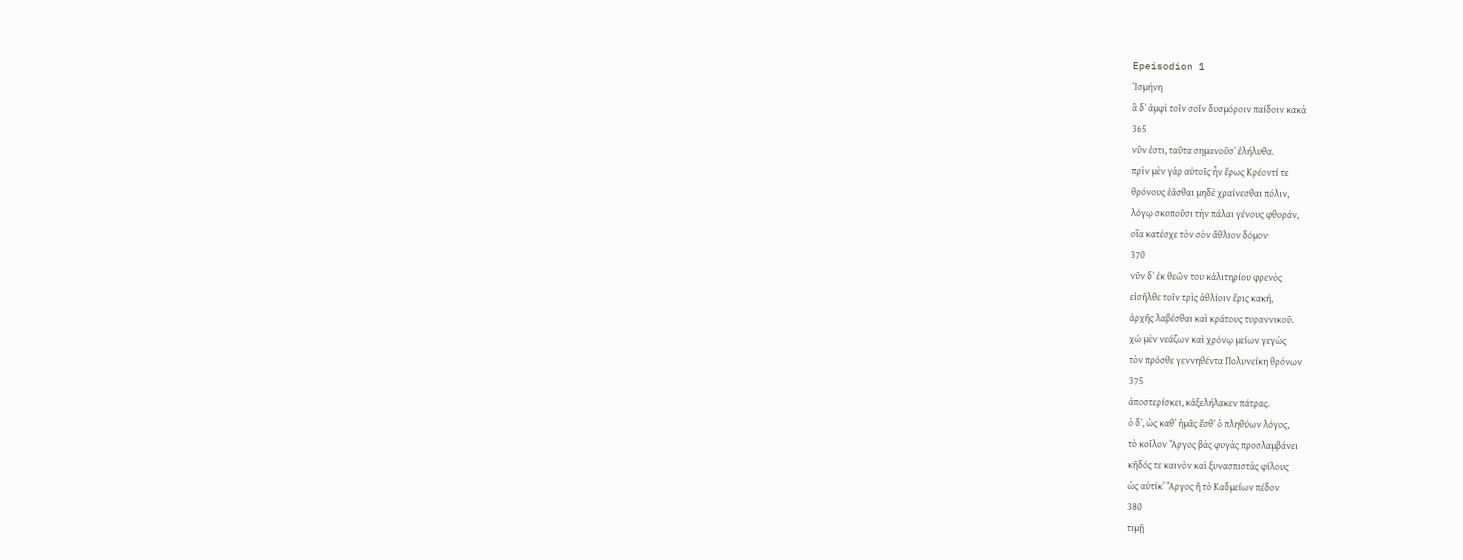Epeisodion 1
Ἰσμήνη
ἃ δʼ ἀμφὶ τοῖν σοῖν δυσμόροιν παίδοιν κακὰ
365
νῦν ἐστι, ταῦτα σημανοῦσʼ ἐλήλυθα.
πρὶν μὲν γὰρ αὐτοῖς ἦν ἔρως Κρέοντί τε
θρόνους ἐᾶσθαι μηδὲ χραίνεσθαι πόλιν,
λόγῳ σκοποῦσι τὴν πάλαι γένους φθοράν,
οἵα κατέσχε τὸν σὸν ἄθλιον δόμον·
370
νῦν δʼ ἐκ θεῶν του κἀλιτηρίου φρενὸς
εἰσῆλθε τοῖν τρὶς ἀθλίοιν ἔρις κακή,
ἀρχῆς λαβέσθαι καὶ κράτους τυραννικοῦ.
χὠ μὲν νεάζων καὶ χρόνῳ μείων γεγὼς
τὸν πρόσθε γεννηθέντα Πολυνείκη θρόνων
375
ἀποστερίσκει, κἀξελήλακεν πάτρας.
ὁ δʼ, ὡς καθʼ ἡμᾶς ἔσθʼ ὁ πληθύων λόγος,
τὸ κοῖλον Ἄργος βὰς φυγὰς προσλαμβάνει
κῆδός τε καινὸν καὶ ξυνασπιστὰς φίλους
ὡς αὐτίκʼ Ἄργος ἢ τὸ Καδμείων πέδον
380
τιμῇ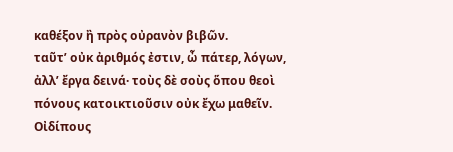καθέξον ἢ πρὸς οὐρανὸν βιβῶν.
ταῦτʼ οὐκ ἀριθμός ἐστιν, ὦ πάτερ, λόγων,
ἀλλʼ ἔργα δεινά· τοὺς δὲ σοὺς ὅπου θεοὶ
πόνους κατοικτιοῦσιν οὐκ ἔχω μαθεῖν.
Οἰδίπους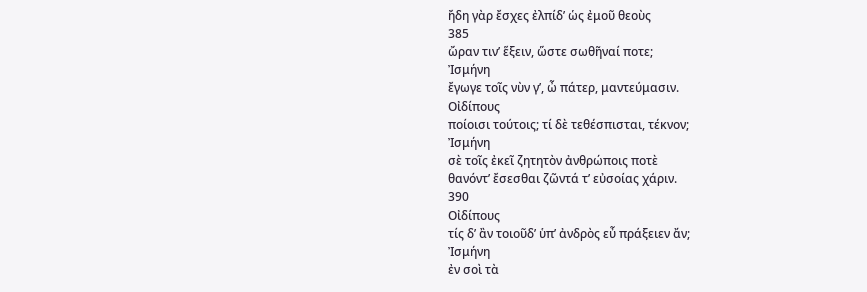ἤδη γὰρ ἔσχες ἐλπίδʼ ὡς ἐμοῦ θεοὺς
385
ὤραν τινʼ ἕξειν, ὥστε σωθῆναί ποτε;
Ἰσμήνη
ἔγωγε τοῖς νὺν γʼ, ὦ πάτερ, μαντεύμασιν.
Οἰδίπους
ποίοισι τούτοις; τί δὲ τεθέσπισται, τέκνον;
Ἰσμήνη
σὲ τοῖς ἐκεῖ ζητητὸν ἀνθρώποις ποτὲ
θανόντʼ ἔσεσθαι ζῶντά τʼ εὐσοίας χάριν.
390
Οἰδίπους
τίς δʼ ἂν τοιοῦδʼ ὑπʼ ἀνδρὸς εὖ πράξειεν ἄν;
Ἰσμήνη
ἐν σοὶ τὰ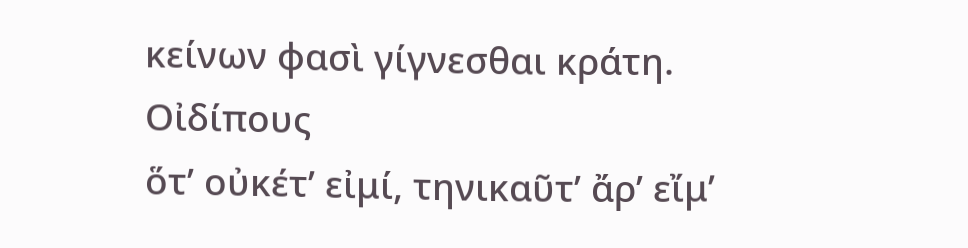κείνων φασὶ γίγνεσθαι κράτη.
Οἰδίπους
ὅτʼ οὐκέτʼ εἰμί, τηνικαῦτʼ ἄρʼ εἴμʼ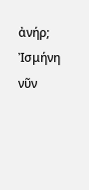ἀνήρ;
Ἰσμήνη
νῦν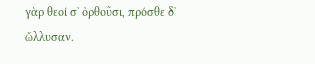γὰρ θεοί σʼ ὀρθοῦσι, πρόσθε δʼ ὤλλυσαν.